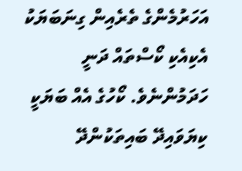އަހަރުމެންގެ ތެރެއިން ގިނަބަޔަކު އެކިއެކި ކޯސްތައް ދަނީ ހަދަމުންނެވެ. ކޯހުގެ އެއް ބަޔަކީ ކިޔަވައިދޭ ބައިތަކުންދޭ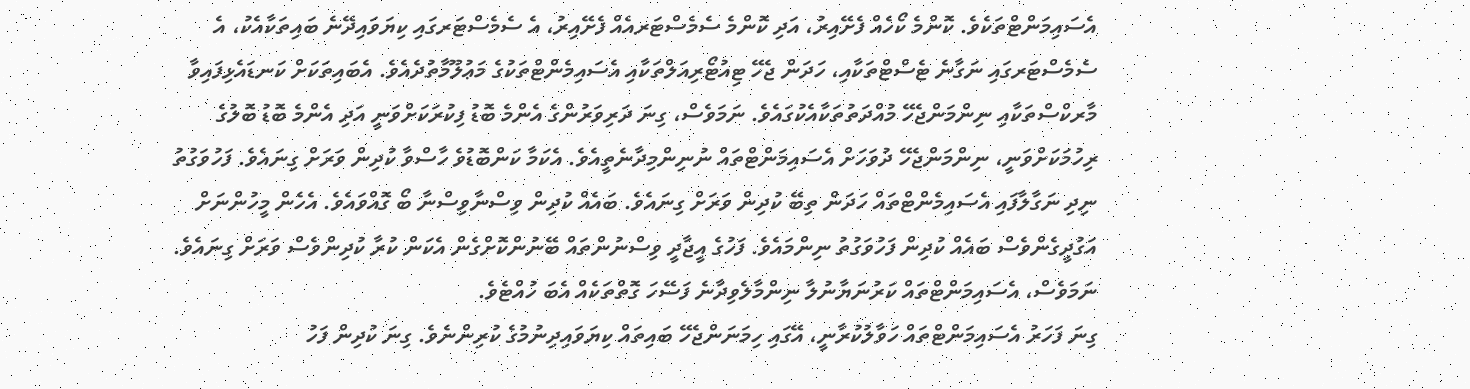އެސައިމަންޓްތަކެވެ. ކޮންމެ ކޯހެއް ފެށޭއިރު، އަދި ކޮންމެ ސެމެސްޓަރއެއް ފެށޭއިރު، އެ ސެމެސްޓަރގައި ކިޔަވައިދޭނެ ބައިތަކާއެކު، އެ ސެމެސްޓަރގައި ނަގާނެ ޓެސްޓްތަކާއި، ހަދަން ޖެހޭ ޓިއުޓޯރިއަލްތަކާއި އެސައިމެންޓްތަކުގެ މަޢުލޫމާތުދެއެވެ. އެބައިތަކަށް ކަނޑައެޅިފައިވާ މާރކްސްތަކާއި ނިންމަންޖެހޭ މުއްދަތުތަކާއެކުގައެވެ. ނަމަވެސް، ގިނަ ދަރިވަރުންގެ އެންމެ ބޮޑު ފިކުރަކަށްވަނީ އަދި އެންމެ ބޮޑު ބޮލުގެ ރިހުމަކަށްވަނީ، ނިންމަންޖެހޭ ދުވަހަށް އެސައިމަންޓްތައް ނުނިންމިދާނެތީއެވެ. އެކަމާ ކަންބޮޑުވެ ހާސްވާ ކުދިން ވަރަށް ގިނައެވެ. ފަހުވަގުތު ނިދި ނަގާލާފައި އެސައިމެންޓްތައް ހަދަން ތިބޭ ކުދިން ވަރަށް ގިނައެވެ. ބައެއް ކުދިން ވިސްނާވިސްނާ ބޯ ގޮއްވައެވެ. އެހެން މީހުންނަށް އަގުދީގެންވެސް ބައެއް ކުދިން ފަހުވަގުތު ނިންމައެވެ. ފަހުގެ އީޖާދީ ވިސްނުންތައް ބޭނުންކޮށްގެން އެކަން ކުރާ ކުދިންވެސް ވަރަށް ގިނައެވެ. ނަމަވެސް، އެސައިމަންޓްތައް ކަރުނަޔާނުލާ ނިންމާލެވިދާނެ ފަސޭހަ ގޮތްތަކެއް އެބަ ހުއްޓެވެ.
ގިނަ ފަހަރު އެސައިމަންޓްތައް ހަވާލުކުރާނީ، އޭގައި ހިމަނަންޖެހޭ ބައިތައް ކިޔަވައިދިނުމުގެ ކުރިންނެވެ. ގިނަ ކުދިން ފަހު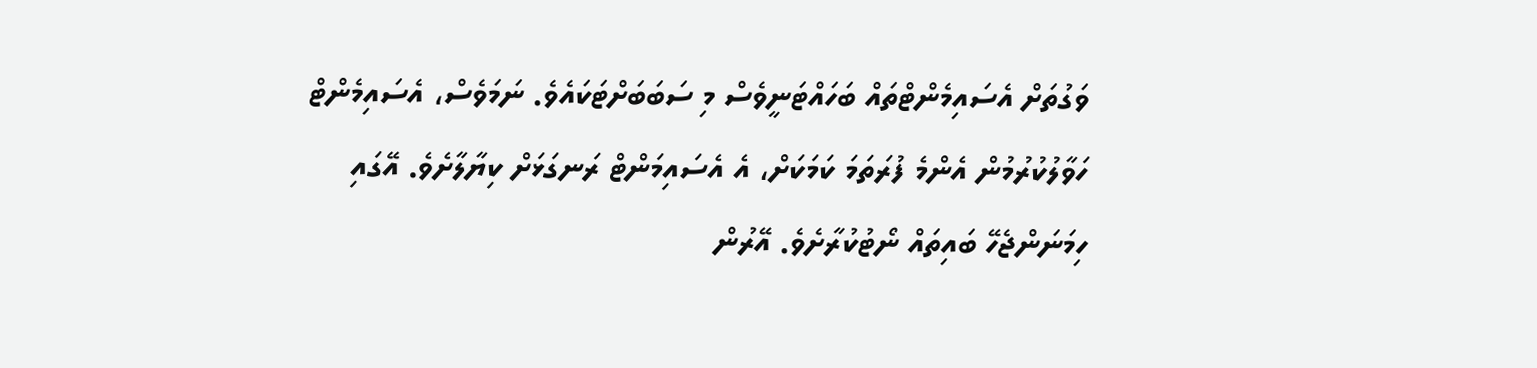ވަގުތަށް އެސައިމެންޓްތައް ބަހައްޓަނީވެސް މި ސަބަބަށްޓަކައެވެ. ނަމަވެސް، އެސައިމެންޓް ހަވާލުކުރުމުން އެންމެ ފުރަތަމަ ކަމަކަށް، އެ އެސައިމަންޓް ރަނގަޅަށް ކިޔާލާށެވެ. އޭގައި ހިމަނަންޖެހޭ ބައިތައް ނޯޓުކުރާށެވެ. އޭރުން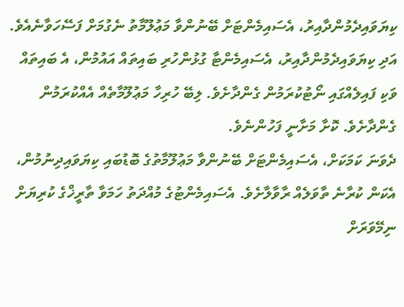ކިޔަވައިދެމުންދާއިރު، އެސައިމެންޓަށް ބޭނުންވާ މަޢުލޫމާތު ނެގުމަށް ފަސޭހަވާނެއެވެ. އަދި ކިޔަވައިދެމުންދާއިރު، އެސައިމެންޓާ ގުޅުންހުރި ބައިތައް އައުމުން، އެ ބައިތައް ވަކި ފައިލެއްގައި ނޯޓުކުރަމުން ގެންދާށެވެ. ލިބޭ ހުރިހާ މަޢުލޫމާތެއް އެއްކުރަމުން ގެންދާށެވެ. ކޮށާ މަށާނީ ފަހުންނެވެ.
ދެވަނަ ކަމަކަށް، އެސައިމެންޓަށް ބޭނުންވާ މަޢުލޫމާތުގެ ބޮޑުބައި ކިޔަވައިދިނުމުން، އެކަން ކުރާނެ ތާވަލެއް ރާވާލާށެވެ. އެސައިމެންޓުގެ މުއްދަތު ހަމަވާ ތާރީޚްގެ ކުރިޔަށް ނިމޭވަރަށް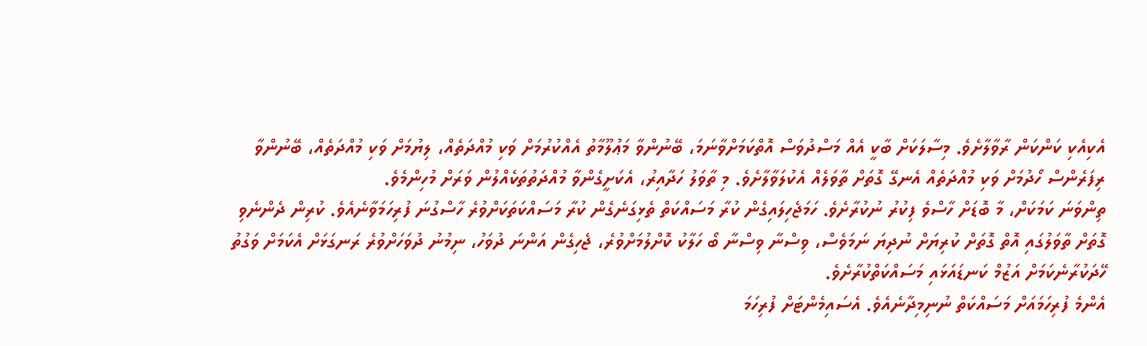އެކިއެކި ކަންކަން ރާވާލާށެވެ. މިސާލަކަށް ބާކީ އެއް މަސްދުވަސް އޮތްކަމަށްވާނަމަ، ބޭނުންވާ މަޢުލޫމާތު އެއްކުރުމަށް ވަކި މުއްދަތެއް، ލިޔުމަށް ވަކި މުއްދަތެއް، ބޭނުންވާ ރިފަރެންސް ހޯދުމަށް ވަކި މުއްދަތެއް އެނގޭ ގޮތަށް ތާވަލެއް އެކުލަވާލާށެވެ. މި ތާވަލު ހަދާއިރު، އެކަށީގެންވާ މުއްދަތުތަކެއްލުން ވަރަށް މުހިންމެވެ.
ތިންވަނަ ކަމަކަށް، މާ ބޮޑަށް ހާސްވެ ފިކުރު ނުކުރާށެވެ. ހަމަޖެހިލައިގެން ކުރާ މަސައްކަތް ތެޅިގަނެގެން ކުރާ މަސައްކަތަކަށްވުރެ ހާސްގުނަ ފުރިހަމަވާނެއެވެ. ކުރިން ދެންނެވި ގޮތަށް ތާވަލުގައި އޮތް ގޮތަށް ކުރިޔަށް ނުދިޔަ ނަމަވެސް، ވިސްނާ ވިސްނާ ބޯ ހަލާކު ކޮށްލުމަށްވުރެ، ޖެހިގެން އަންނަ ދުވަހު، ނިމުނު ދުވަހަށްވުރެ ރަނގަޅަށް އެކަމަށް ވަގުތު ހޭދަކުރާނެކަމަށް އަޒުމް ކަނޑައަޅައި މަސައްކަތްކުރާށެވެ.
އެންމެ ފުރިހަމައަށް މަސައްކަތް ނުނިމިދާނެއެވެ. އެސައިމެންޓަށް ފުރިހަމަ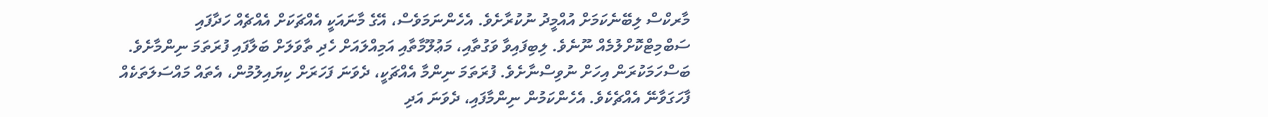މާރކްސް ލިބޭނެކަމަށް އުއްމީދު ނުކުރާށެވެ. އެހެންނަމަވެސް، އޭގެ މާނައަކީ އެއްޗަކަށް އެއްޗެއް ހަދާފައި ސަބްމިޓްކޮށްލުމެއް ނޫނެވެ. ލިބިފައިވާ ވަގުތާއި، މަޢުލޫމާތާއި އަމިއްލައަށް ހެދި ތާވަލަށް ބަލާފައި ފުރަތަމަ ނިންމާށެވެ. ބަސްހަމަކުރަން އިހަށް ނުވިސްނާށެވެ. ފުރަތަމަ ނިންމާ އެއްޗަކީ، ދެވަނަ ފަހަރަށް ކިޔައިލުމުން، އެތައް މައްސަލަތަކެއް ފާހަގަވާނޭ އެއްޗެކެވެ. އެހެންކަމުން ނިންމާފައި، ދެވަނަ އަދި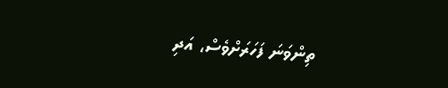ތިންވަނަ ފަހަރަށްވެސް، އަދި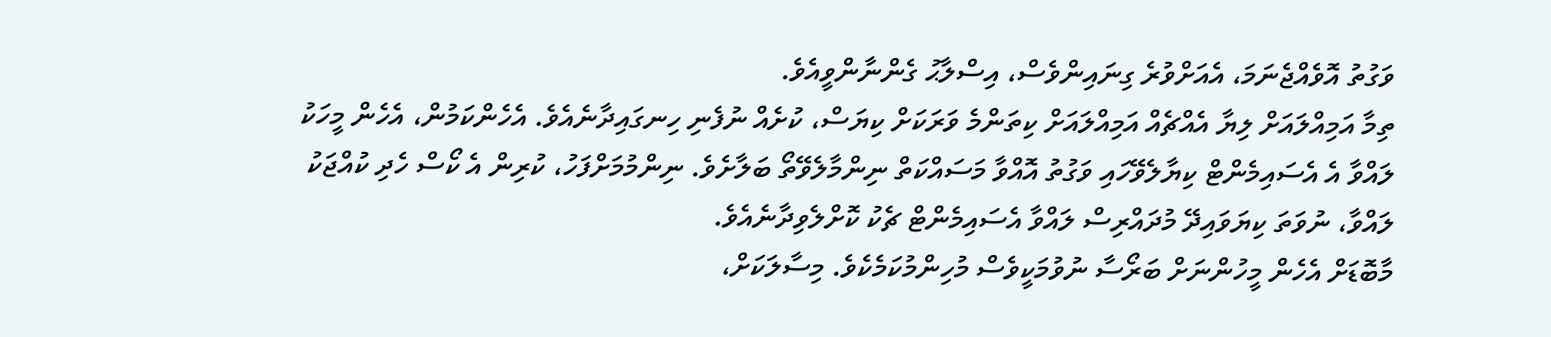ވަގުތު އޮވެއްޖެނަމަ، އެއަށްވުރެ ގިނައިންވެސް، އިސްލާޙު ގެންނާންވީއެވެ.
ތިމާ އަމިއްލައަށް ލިޔާ އެއްޗެއް އަމިއްލައަށް ކިތަންމެ ވަރަކަށް ކިޔަސް، ކުށެއް ނުފެނި ހިނގައިދާނެއެވެ. އެހެންކަމުން، އެހެން މީހަކު ލައްވާ އެ އެސައިމެންޓް ކިޔާލެވޭހައި ވަގުތު އޮއްވާ މަސައްކަތް ނިންމާލެވޭތޯ ބަލާށެވެ. ނިންމުމަށްފަހު، ކުރިން އެ ކޯސް ހެދި ކުއްޖަކު ލައްވާ، ނުވަތަ ކިޔަވައިދޭ މުދައްރިސް ލައްވާ އެސައިމެންޓް ޗެކު ކޮށްލެވިދާނެއެވެ.
މާބޮޑަށް އެހެން މީހުންނަށް ބަރޯސާ ނުވުމަކީވެސް މުހިންމުކަމެކެވެ. މިސާލަކަށް،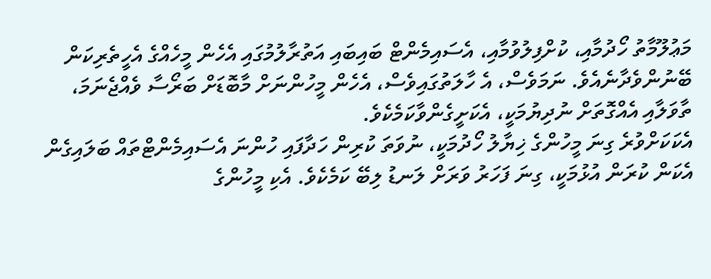މަޢުލޫމާތު ހޯދުމާއި، ކުށްފިލުވުމާއި، އެސައިމެންޓް ބައިބައި އަތުރާލުމުގައި އެހެން މީހެއްގެ އެހީތެރިކަން ބޭނުންވެދާނެއެވެ. ނަމަވެސް، އެ ހާލަތުގައިވެސް، އެހެން މީހުންނަށް މާބޮޑަށް ބަރޯސާ ވެއްޖެނަމަ، ތާވަލާއި އެއްގޮތަށް ނުދިޔުމަކީ، އެކަށީގެންވާކަމެކެވެ.
އެކަކަށްވުރެ ގިނަ މީހުންގެ ޚިޔާލު ހޯދުމަކީ، ނުވަތަ ކުރިން ހަދާފައި ހުންނަ އެސައިމެންޓްތައް ބަލައިގެން އެކަން ކުރަން އުޅުމަކީ، ގިނަ ފަހަރު ވަރަށް ލަނޑު ލިބޭ ކަމެކެވެ. އެކި މީހުންގެ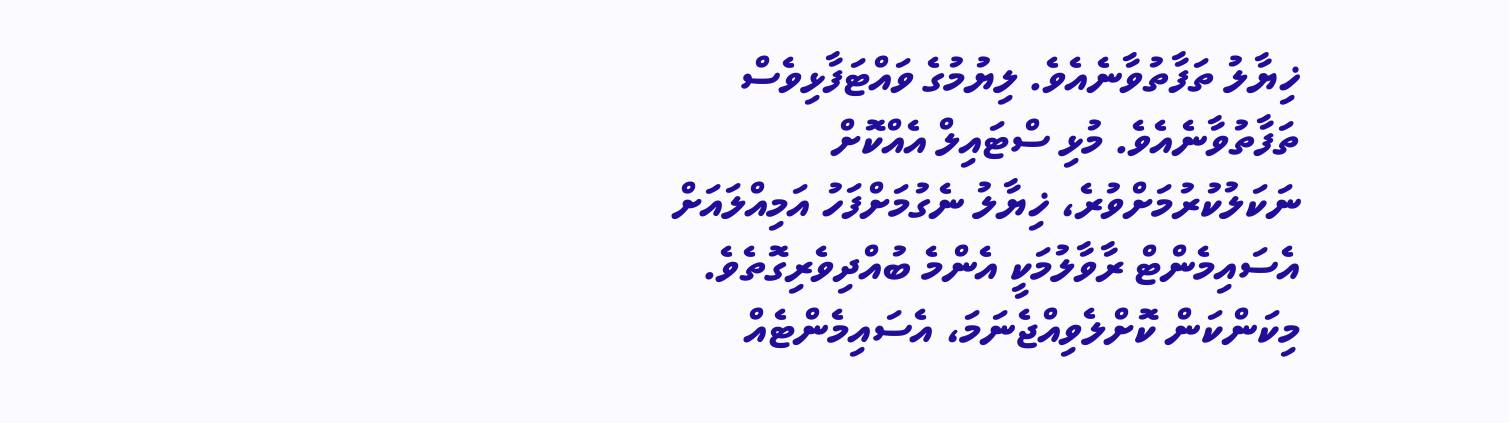ޚިޔާލު ތަފާތުވާނެއެވެ. ލިޔުމުގެ ވައްޓަފާޅިވެސް ތަފާތުވާނެއެވެ. މުޅި ސްޓައިލް އެއްކޮށް ނަކަލުކުރުމަށްވުރެ، ޚިޔާލު ނެގުމަށްފަހު އަމިއްލައަށް އެސައިމެންޓް ރާވާލުމަކީ އެންމެ ބުއްދިވެރިގޮތެވެ.
މިކަންކަން ކޮށްލެވިއްޖެނަމަ، އެސައިމެންޓެއް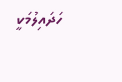ހަދައިލުމަކީ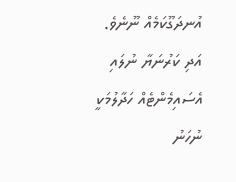އުނދަގޫކަމެއް ނޫނެވެ. އަދި ކަރުނަޔާ ނުލައި އެސައިމެންޓެއް ހަދާލުމަކީ ނުހަނު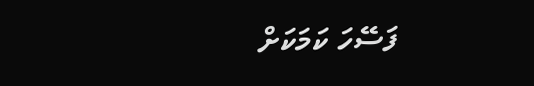ފަސޭހަ ކަމަކަށް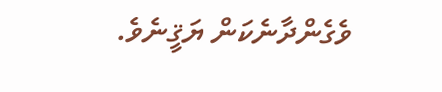ވެގެންދާނެކަން ޔަޤީނެވެ.